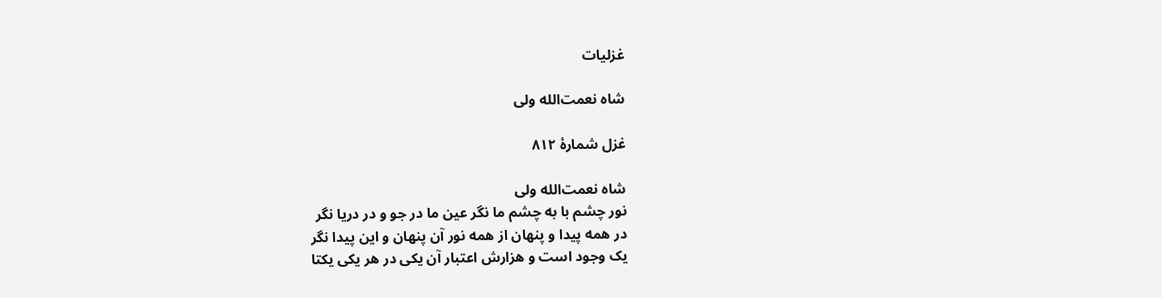غزلیات

شاه نعمت‌الله ولی

غزل شمارهٔ ۸۱۲

شاه نعمت‌الله ولی
نور چشم با به چشم ما نگر عین ما در جو و در دریا نگر
در همه پیدا و پنهان از همه نور آن پنهان و این پیدا نگر
یک وجود است و هزارش اعتبار آن یکی در هر یکی یکتا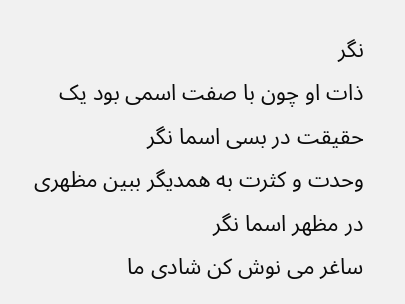نگر
ذات او چون با صفت اسمی بود یک حقیقت در بسی اسما نگر
وحدت و کثرت به همدیگر ببین مظهری در مظهر اسما نگر
ساغر می نوش کن شادی ما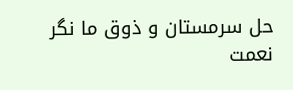حل سرمستان و ذوق ما نگر
نعمت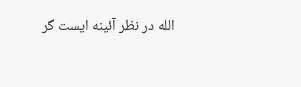الله در نظر آئینه ایست گر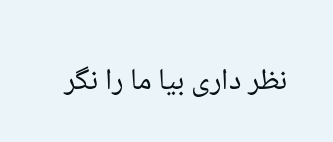نظر داری بیا ما را نگر